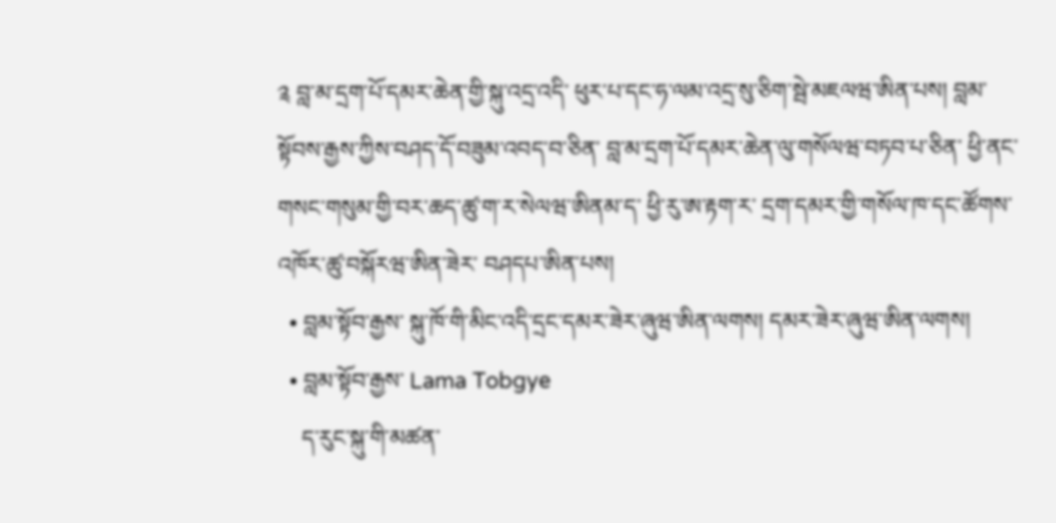༉ བླ་མ་དྲག་པོ་དམར་ཆེན་གྱི་སྐུ་འདྲ་འདི་ ཕུར་པ་དང་ཧ་ལམ་འདྲ་སུ་ཅིག་སྦེ་མཇལཝ་ཨིན་པས། བླམ་སྟོབས་རྒྱས་ཀྱིས་བཤད་དོ་བཟུམ་འབད་བ་ཅིན་ བླ་མ་དྲག་པོ་དམར་ཆེན་ལུ་གསོལཝ་བཏབ་པ་ཅིན་ ཕྱི་ནང་གསང་གསུམ་གྱི་བར་ཆད་ཚུ་ག་ར་སེལཝ་ཨིནམ་ད་ ཕྱི་རུ་ཨ་རྟག་ར་ དྲག་དམར་གྱི་གསོལ་ཁ་དང་ཚོགས་འཁོར་ཚུ་བསྐོརཝ་ཨིན་ཟེར་ བཤདཔ་ཨིན་པས།
  • བླམ་སྟོབ་རྒྱས་ སྐུ་ཁོ་གི་མིང་འདི་དྲང་དམར་ཟེར་ཞུཝ་ཨིན་ལགས། དམར་ཟེར་ཞུཝ་ཨིན་ལགས།
  • བླམ་སྟོབ་རྒྱས་ Lama Tobgye
    ད་རུང་སྐུ་གི་མཚན་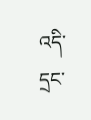འདི་དྲང་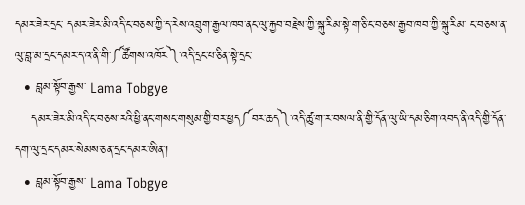དམར་ཟེར་དྲང་ དམར་ཟེར་མི་འདི་ང་བཅས་ཀྱི་ད་རེས་འབྲུག་རྒྱལ་ཁབ་ནང་ལུ་རྐྱབ་བརྗེས་ཀྱི་སྐུ་རིམ་སྟེ་ག་ཅི་ང་བཅས་རྒྱབ་ཁབ་ཀྱི་སྐུ་རིམ་ ང་བཅས་ན་ལུ་བླ་མ་དྲང་དམར་ད་འ་ནི་གི་༼ཚོགས་འཁོར༽་འདི་དྲང་པ་ཅིན་སྟེ་དྲང་
  • བླམ་སྟོབ་རྒྱས་ Lama Tobgye
    དམར་ཟེར་མི་འདི་ང་བཅས་རའི་ཕྱི་ནང་གསང་གསུམ་གྱི་བར་ཕྱད༼བར་ཆད༽་འདི་ཚུ་ག་ར་བསལ་ནི་གྱི་དོན་ལུ་ཡི་དམ་ཅིག་འབད་ནི་འདི་གྱི་དོན་དག་ལུ་དྲང་དམར་སེམས་ཅན་དྲང་དམར་ཨིན་།
  • བླམ་སྟོབ་རྒྱས་ Lama Tobgye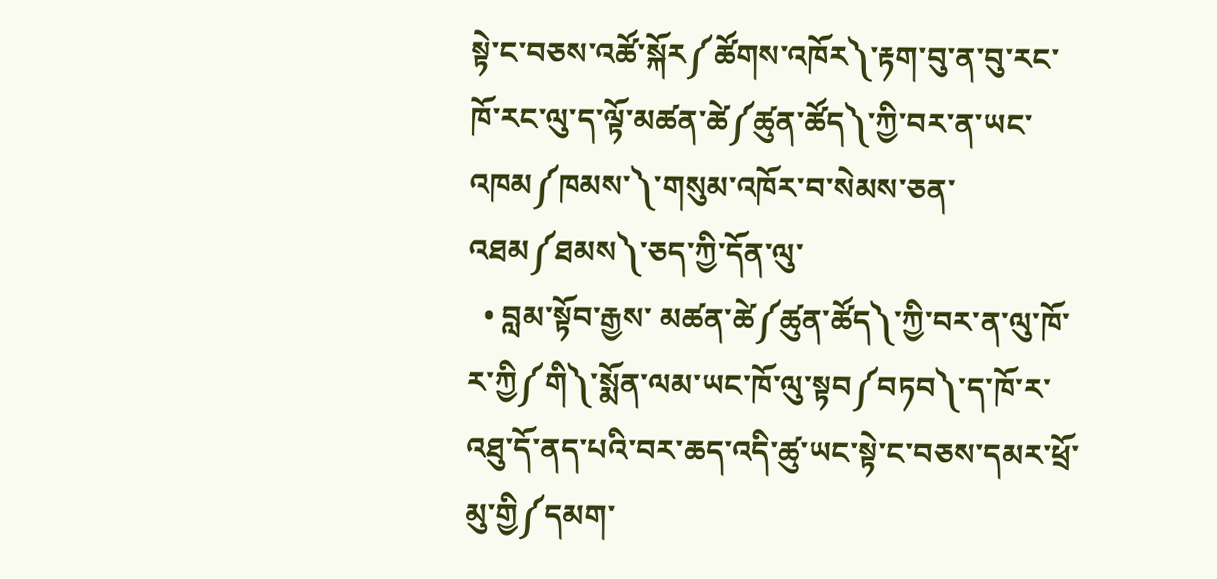སྟེ་ང་བཅས་འཚོ་སྐོར༼ཚོགས་འཁོར༽་རྟག་བུ་ན་བུ་རང་ཁོ་རང་ལུ་ད་ལྟོ་མཚན་ཚེ༼ཚུན་ཚོད༽་ཀྱི་བར་ན་ཡང་འཁམ༼ཁམས་༽་གསུམ་འཁོར་བ་སེམས་ཅན་འཐམ༼ཐམས༽་ཅད་ཀྱི་དོན་ལུ་
  • བླམ་སྟོབ་རྒྱས་ མཚན་ཚེ༼ཚུན་ཚོད༽་ཀྱི་བར་ན་ལུ་ཁོ་ར་ཀྱི༼གི༽་སྨོན་ལམ་ཡང་ཁོ་ལུ་སྟབ༼བཏབ༽་ད་ཁོ་ར་འཐུ་དོ་ནད་པའི་བར་ཆད་འདི་ཚུ་ཡང་སྟེ་ང་བཅས་དམར་ཕྲོ་མུ་གྱི༼དམག་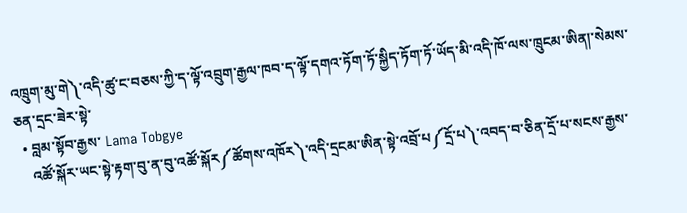འཁྲུག་མུ་གེ༽་འདི་ཚུ་ང་བཅས་ཀྱི་ད་ལྟོ་འབྲུག་རྒྱལ་ཁབ་ད་ལྟོ་དགའ་ཏོག་ཏོ་སྐྱིད་ཏོག་ཏོ་ཡོད་མི་འདི་ཁོ་ལས་ཁྲུངམ་ཨིན།་སེམས་ཅན་དྲང་ཟེར་སྟེ་
  • བླམ་སྟོབ་རྒྱས་ Lama Tobgye
    འཚོ་སྐོར་ཡང་སྟེ་རྟག་བུ་ན་བུ་འཚོ་སྐོར༼ཚོགས་འཁོར༽་འདི་དྲངམ་ཨིན་སྟེ་འབྲོ་པ༼དྲོ་པ༽་འབད་བ་ཅིན་དྲོ་པ་སངས་རྒྱས་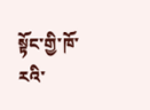སྟོང་གྱི་ཁོ་རའི་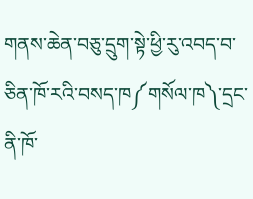གནས་ཆེན་བཅུ་དྲུག་སྟེ་ཕྱི་རུ་འབད་བ་ཅིན་ཁོ་རའི་བསད་ཁ༼གསོལ་ཁ༽་དྲང་ནི་ཁོ་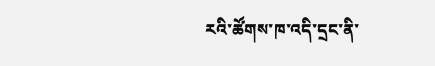རའི་ཚོགས་ཁ་འདི་དྲང་ནི་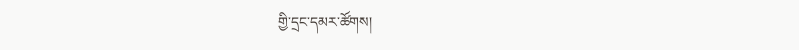གྱི་དྲང་དམར་ཚོགས།